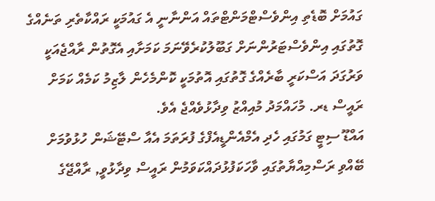ގައުމަށް ބޮޑެތި އިންވެސްޓްމަންޓްތައް އަންނާނީ އެ ގައުމަކީ ރައްކާތެރި ތަނެއްގެ ގޮތުގައި އިންވެސްޓަރުންނަށް ގަބޫލުކުރެވޭނަމަ ކަމަށާއި އެގޮތުން ރާއްޖެއަކީ ވަރުގަދަ އަސްކަރީ ބާރެއްގެ ގޮތުގައި އޮތުމަކީ ކޮންމެހެން ލާޒިމު ކަމެއް ކަމަށް ރައީސް ޑރ. މުހައްމަދު މުއިއްޒު ވިދާޅުވެއްޖެ އެވެ.
އައްޑޫ ސިޓީ ގަމުގައި ހެދި އެމްއެންޑީއެފްގެ ފުރަތަމަ އެއާ ސްޓޭޝަން ހުޅުވުމަށް ބޭއްވި ރަސްމިއްޔާތުގައި ވާހަކަފުޅުދައްކަވަމުން ރައީސް ވިދާޅުވީ, ރާއްޖޭގެ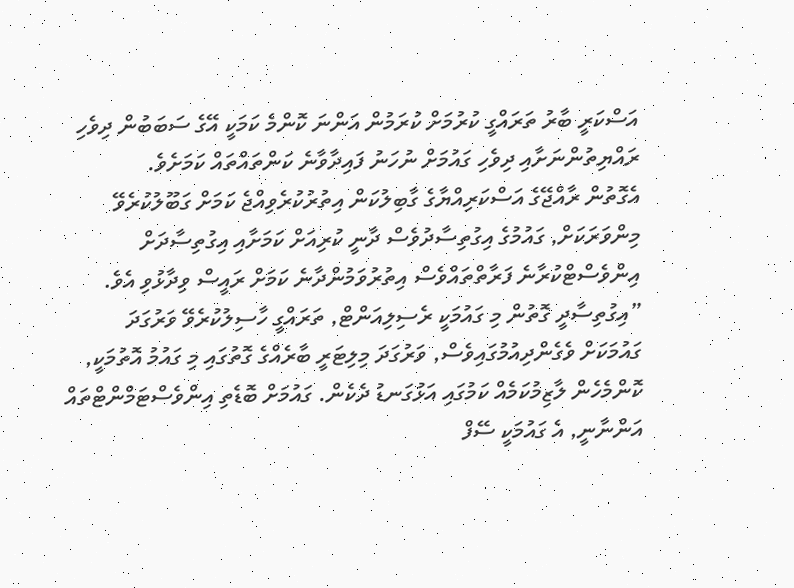އަސްކަރީ ބާރު ތަރައްގީ ކުރުމަށް ކުރަމުން އަންނަ ކޮންމެ ކަމަކީ އޭގެ ސަބަބުން ދިވެހި ރައްޔިތުންނަށާއި ދިވެހި ގައުމަށް ނުހަނު ފައިދާވާނެ ކަންތައްތައް ކަމަށެވެ.
އެގޮތުން ރާއްޖޭގެ އަސްކަރިއްޔާގެ ގާބިލުކަން އިތުރުކުރެވިއްޖެ ކަމަށް ގަބޫލުކުރެވޭ މިންވަރަކަށް, ގައުމުގެ އިގުތިސާދުވެސް ދާނީ ކުރިއަށް ކަމަށާއި އިގުތިސާދަށް އިންވެސްޓްކުރާނެ ފަރާތްތައްވެސް އިތުރުވަމުންދާނެ ކަމަށް ރައީސް ވިދާޅުވި އެވެ.
”އިގުތިސާދީ ގޮތުން މި ގައުމަކީ ރެސިލިއަންޓް, ތަރައްގީ ހާސިލުކުރެވޭ ވަރުގަދަ ގައުމަކަށް ވެގެންދިއުމުގައިވެސް, ވަރުގަދަ މިލިޓަރީ ބާރެއްގެ ގޮތުގައި މި ގައުމު އޮތުމަކީ, ކޮންމެހެން ލާޒިމުކަމެއް ކަމުގައި އަޅުގަނޑު ދެކެން. ގައުމަށް ބޮޑެތި އިންވެސްޓަމްންޓްތައް އަންނާނީ, އެ ގައުމަކީ ސޭފް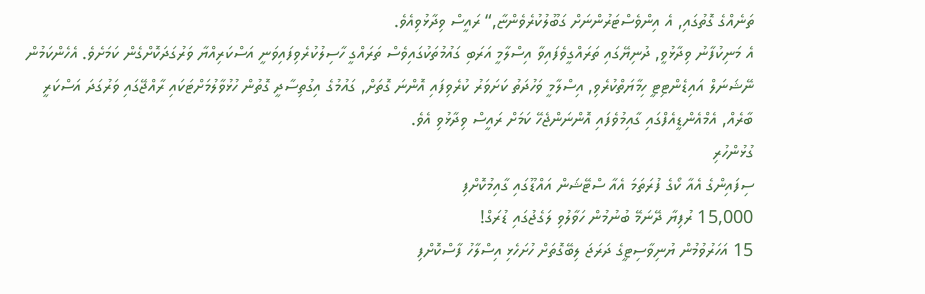ތަނެއްގެ ގޮތުގައި, އެ އިންވެސްޓަރުންނަށް ގަބޫލުކުރެވެންޏާ,“ ރައީސް ވިދާޅުވިއެވެ.
އެ މަނިކުފާނު ވިދާޅުވީ, ދުނިޔޭގައި ތަރައްގީވެފައިވާ އިސްލާމީ އަރަބި ގައުމުތަކުގައިވެސް ތަރައްގީ ހާސިލުކުރެވިފައިވަނީ އަސްކަރިއްޔާ ވަރުގަދަކޮށްގެން ކަމަށެވެ. އެހެންކަމުން ނޭޝަނަލް އައިޑެންޓިޓީ ހިމާޔަތްކުރެވި, އިސްލާމީ ވަހުދަތު ކަށަވަރު ކުރެވިފައި އޮންނަ ގޮތަށް, ގައުމުގެ އިގުތިސާދީ ގޮތުން ހުޅުވާލުމަށްޓަކައި ރާއްޖޭގައި ވަރުގަދަ އަސްކަރީ ބާރެއް, އެމްއެންޑީއެފްގައި ގާއިމުވެފައި އޮންނަންޖެހޭ ކަމަށް ރައީސް ވިދާޅުވި އެވެ.
ގުޅުންހުރި
ސިފައިންގެ އެއާ ކޯގެ ފުރަތަމަ އެއާ ސްޓޭޝަން އައްޑޫގައި ގާއިމުކޮށްފި
15,000 ރުފިޔާ ދޭނަމޭ ބުނުމުން ހަވާލުވި ލަގެޖުގައި ޑުރަގް!
15 އަހަރުވުމުން ޔުނިވާސިޓީގެ ދަރަޖަ ލިބޭގޮތަށް ހުށަހެޅި އިސްލާހު ފާސްކޮށްފި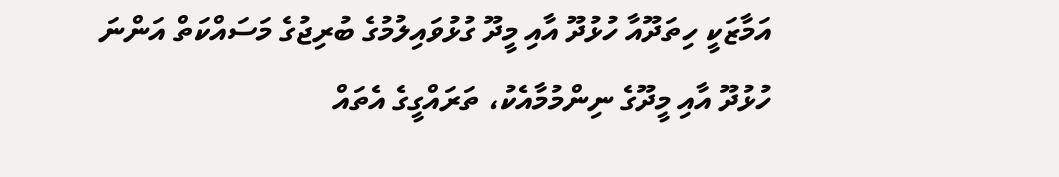އަމާޒަކީ ހިތަދޫއާ ހުޅުދޫ އާއި މީދޫ ގުޅުވައިލުމުގެ ބުރިޖުގެ މަސައްކަތް އަންނަ
ހުޅުދޫ އާއި މީދޫގެ ނިންމުމާއެކު، ތަރައްގީގެ އެތައް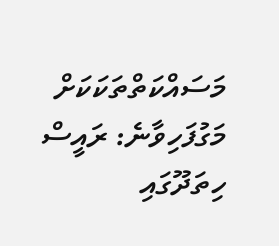މަސައްކަތްތަކަކަށް މަގުފަހިވާނެ: ރައީސް
ހިތަދޫގައި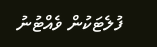ފުލެޓަކުން ވެއްޓުނު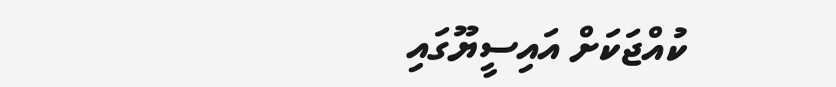ކުއްޖަކަށް އައިސީޔޫގައި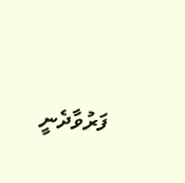ފަރުވާދެނީ